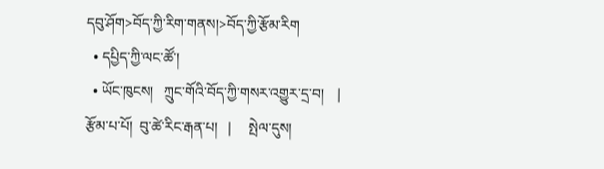དབུ་ཤོག>བོད་ཀྱི་རིག་གནས།>བོད་ཀྱི་རྩོམ་རིག
  • དཔྱིད་ཀྱི་ལང་ཚོ་།
  • ཡོང་ཁུངས།   ཀྲུང་གོའི་བོད་ཀྱི་གསར་འགྱུར་དྲ་བ།    |     རྩོམ་པ་པོ།  བུ་ཚེ་རིང་རྒན་པ།   |     སྤེལ་དུས།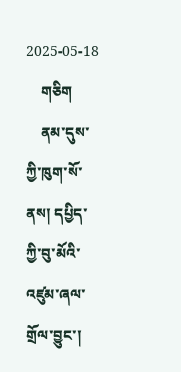2025-05-18
    གཅིག
    ནམ་དུས་ཀྱི་ཁུག་སོ་ནས། དཔྱིད་ཀྱི་བུ་མོའི་འཛུམ་ཞལ་གྲོལ་བྱུང་།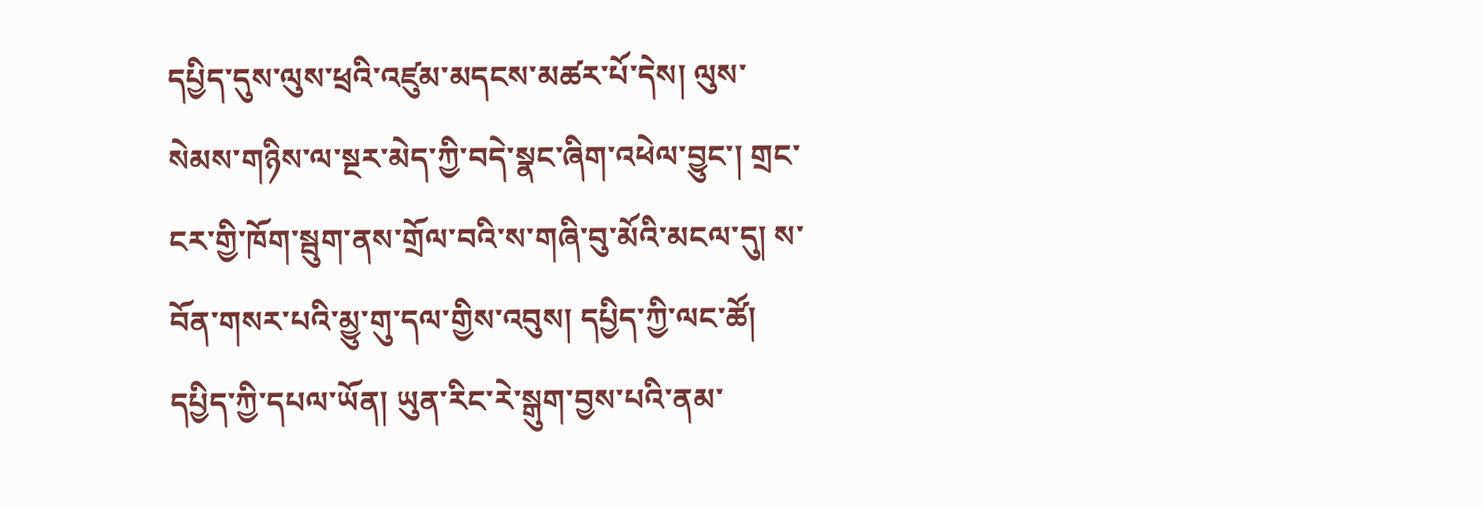དཔྱིད་དུས་ལུས་ཕྲའི་འཛུམ་མདངས་མཚར་པོ་དེས། ལུས་སེམས་གཉིས་ལ་སྔར་མེད་ཀྱི་བདེ་སྣང་ཞིག་འཕེལ་བྱུང་། གྲང་ངར་གྱི་ཁོག་སྦུག་ནས་གྲོལ་བའི་ས་གཞི་བུ་མོའི་མངལ་དུ། ས་བོན་གསར་པའི་མྱུ་གུ་དལ་གྱིས་འབུས། དཔྱིད་ཀྱི་ལང་ཚོ། དཔྱིད་ཀྱི་དཔལ་ཡོན། ཡུན་རིང་རེ་སྒུག་བྱས་པའི་ནམ་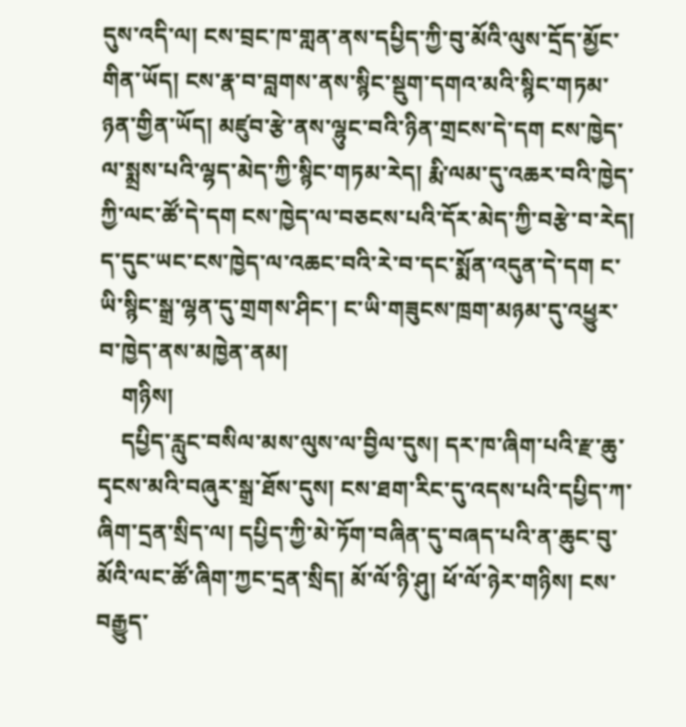དུས་འདི་ལ། ངས་བྲང་ཁ་གླན་ནས་དཔྱིད་ཀྱི་བུ་མོའི་ལུས་དྲོད་མྱོང་གིན་ཡོད། ངས་རྣ་བ་བླགས་ནས་སྙིང་སྡུག་དགའ་མའི་སྙིང་གཏམ་ཉན་གྱིན་ཡོད། མཛུབ་རྩེ་ནས་ལྷུང་བའི་ཉིན་གྲངས་དེ་དག ངས་ཁྱེད་ལ་སྨྲས་པའི་ལྷད་མེད་ཀྱི་སྙིང་གཏམ་རེད། རྨི་ལམ་དུ་འཆར་བའི་ཁྱེད་ཀྱི་ལང་ཚོ་དེ་དག ངས་ཁྱེད་ལ་བཅངས་པའི་དོར་མེད་ཀྱི་བརྩེ་བ་རེད། ད་དུང་ཡང་ངས་ཁྱེད་ལ་འཆང་བའི་རེ་བ་དང་སྨོན་འདུན་དེ་དག ང་ཡི་སྙིང་སྒྲ་ལྷན་དུ་གྲགས་ཤིང་། ང་ཡི་གཟུངས་ཁྲག་མཉམ་དུ་འཕྱུར་བ་ཁྱེད་ནས་མཁྱེན་ནམ།
    གཉིས།
    དཔྱིད་རླུང་བསིལ་མས་ལུས་ལ་བྱིལ་དུས། དར་ཁ་ཞིག་པའི་རྫ་ཆུ་དྭངས་མའི་བཞུར་སྒྲ་ཐོས་དུས། ངས་ཐག་རིང་དུ་འདས་པའི་དཔྱིད་ཀ་ཞིག་དྲན་སྲིད་ལ། དཔྱིད་ཀྱི་མེ་ཏོག་བཞིན་དུ་བཞད་པའི་ན་ཆུང་བུ་མོའི་ལང་ཚོ་ཞིག་ཀྱང་དྲན་སྲིད། མོ་ལོ་ཉི་ཤུ། ཕོ་ལོ་ཉེར་གཉིས། ངས་བརྒྱུད་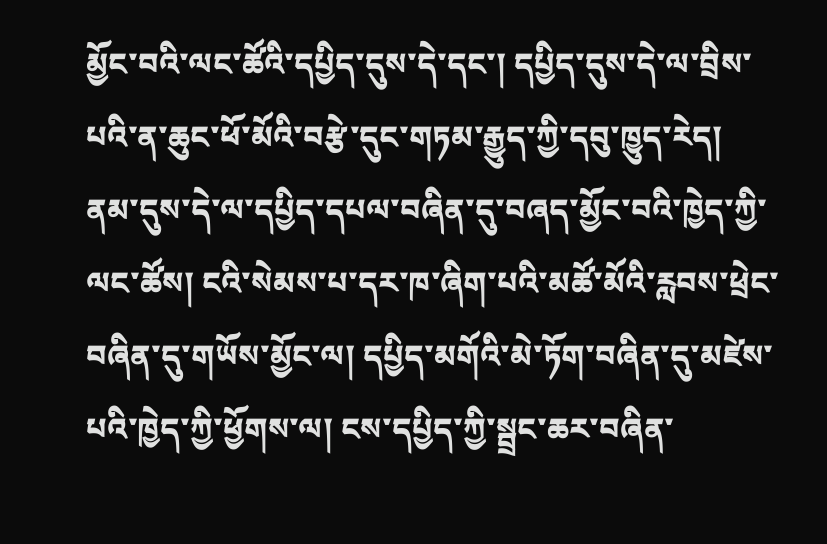མྱོང་བའི་ལང་ཚོའི་དཔྱིད་དུས་དེ་དང་། དཔྱིད་དུས་དེ་ལ་བྲིས་པའི་ན་ཆུང་ཕོ་མོའི་བརྩེ་དུང་གཏམ་རྒྱུད་ཀྱི་དབུ་ཁྱུད་རེད། ནམ་དུས་དེ་ལ་དཔྱིད་དཔལ་བཞིན་དུ་བཞད་མྱོང་བའི་ཁྱེད་ཀྱི་ལང་ཚོས། ངའི་སེམས་པ་དར་ཁ་ཞིག་པའི་མཚོ་མོའི་རླབས་ཕྲེང་བཞིན་དུ་གཡོས་མྱོང་ལ། དཔྱིད་མགོའི་མེ་ཏོག་བཞིན་དུ་མཛེས་པའི་ཁྱེད་ཀྱི་ཕྱོགས་ལ། ངས་དཔྱིད་ཀྱི་སྦྲང་ཆར་བཞིན་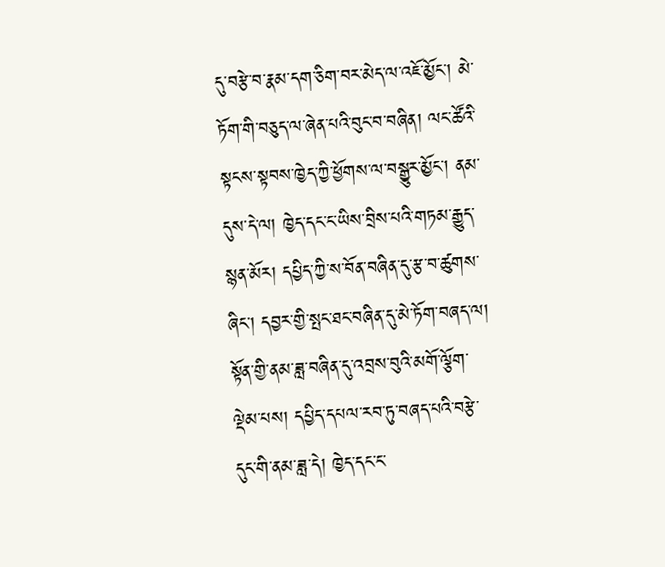དུ་བརྩེ་བ་རྣམ་དག་ཅིག་བར་མེད་ལ་འཇོ་མྱོང་། མེ་ཏོག་གི་བཅུད་ལ་ཞེན་པའི་བུང་བ་བཞིན། ལང་ཚོའི་སྟངས་སྟབས་ཁྱེད་ཀྱི་ཕྱོགས་ལ་བསྒྱུར་མྱོང་། ནམ་དུས་དེ་ལ། ཁྱེད་དང་ང་ཡིས་བྲིས་པའི་གཏམ་རྒྱུད་སྙན་མོར། དཔྱིད་ཀྱི་ས་བོན་བཞིན་དུ་རྩ་བ་ཚུགས་ཞིང་། དབྱར་གྱི་སྤང་ཐང་བཞིན་དུ་མེ་ཏོག་བཞད་ལ། སྟོན་གྱི་ནམ་ཟླ་བཞིན་དུ་འབྲས་བུའི་མགོ་ལྕོག་ལྡེམ་པས། དཔྱིད་དཔལ་རབ་ཏུ་བཞད་པའི་བརྩེ་དུང་གི་ནམ་ཟླ་དེ། ཁྱེད་དང་ང་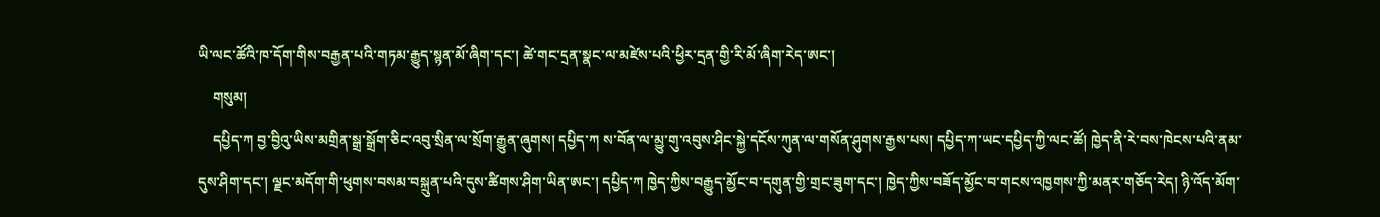ཡི་ལང་ཚོའི་ཁ་དོག་གིས་བརྒྱན་པའི་གཏམ་རྒྱུད་སྙན་མོ་ཞིག་དང་། ཚེ་གང་དྲན་སྣང་ལ་མཛེས་པའི་ཕྱིར་དྲན་གྱི་རི་མོ་ཞིག་རེད་ཨང་།
    གསུམ།
    དཔྱིད་ཀ བྱ་བྱིའུ་ཡིས་མགྲིན་སྒྲ་སྒྲོག་ཅིང་འབུ་སྲིན་ལ་སྲོག་རྒྱུན་ཞུགས། དཔྱིད་ཀ ས་བོན་ལ་མྱུ་གུ་འབུས་ཤིང་སྐྱེ་དངོས་ཀུན་ལ་གསོན་ཤུགས་རྒྱས་པས། དཔྱིད་ཀ་ཡང་དཔྱིད་ཀྱི་ལང་ཚོ། ཁྱེད་ནི་རེ་བས་ཁེངས་པའི་ནམ་དུས་ཤིག་དང་། ལྗང་མདོག་གི་ཕུགས་བསམ་བསྐྲུན་པའི་དུས་ཚིགས་ཤིག་ཡིན་ཨང་། དཔྱིད་ཀ ཁྱེད་ཀྱིས་བརྒྱུད་མྱོང་བ་དགུན་གྱི་གྲང་ཟུག་དང་། ཁྱེད་ཀྱིས་བཟོད་མྱོང་བ་གངས་འཁྱགས་ཀྱི་མནར་གཅོད་རེད། ཉི་འོད་མོག་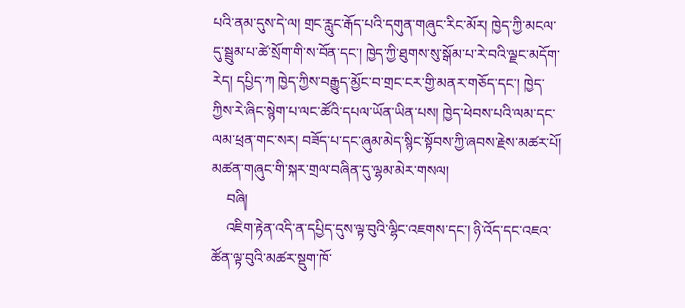པའི་ནམ་དུས་དེ་ལ། གྲང་རླུང་རྒོད་པའི་དགུན་གཞུང་རིང་མོར། ཁྱེད་ཀྱི་མངལ་དུ་སྦྲུམ་པ་ཚེ་སྲོག་གི་ས་བོན་དང་། ཁྱེད་ཀྱི་ཐུགས་སུ་སྒོམ་པ་རེ་བའི་ལྗང་མདོག་རེད། དཔྱིད་ཀ ཁྱེད་ཀྱིས་བརྒྱུད་མྱོང་བ་གྲང་ངར་གྱི་མནར་གཅོད་དང་། ཁྱེད་ཀྱིས་རེ་ཞིང་སྙེག་པ་ལང་ཚོའི་དཔལ་ཡོན་ཡིན་པས། ཁྱེད་ཕེབས་པའི་ལམ་དང་ལམ་ཕྲན་གང་སར། བཟོད་པ་དང་ཞུམ་མེད་སྙིང་སྟོབས་ཀྱི་ཞབས་རྗེས་མཚར་པོ། མཚན་གཞུང་གི་སྐར་གྲལ་བཞིན་དུ་ལྷམ་མེར་གསལ།
    བཞི།
    འཇིག་རྟེན་འདི་ན་དཔྱིད་དུས་ལྟ་བུའི་ལྷིང་འཇགས་དང་། ཉི་འོད་དང་འཇའ་ཚོན་ལྟ་བུའི་མཚར་སྡུག་ཁོ་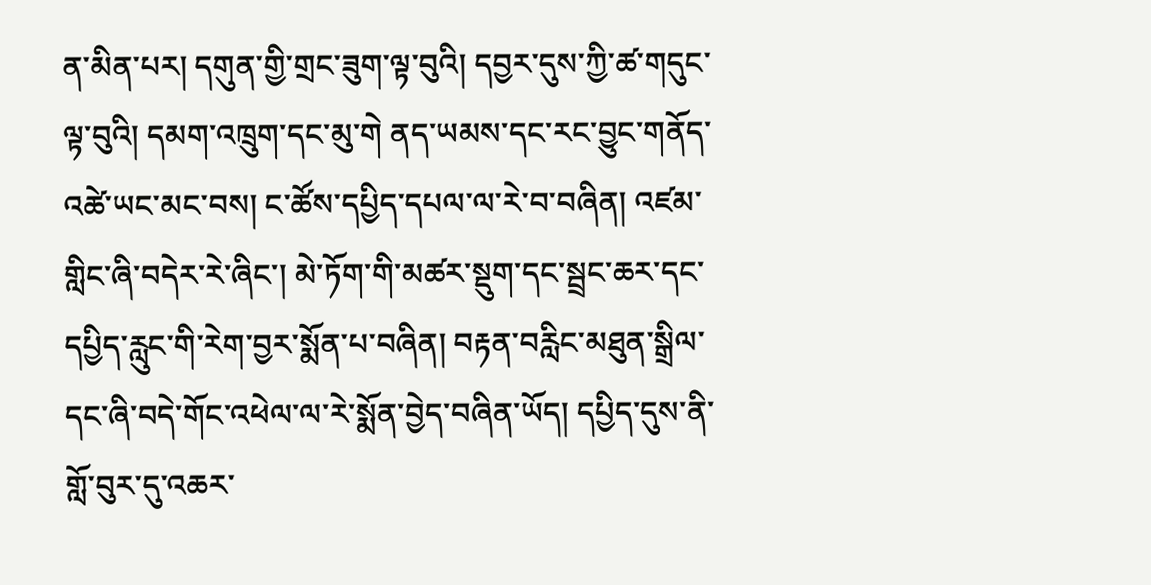ན་མིན་པར། དགུན་གྱི་གྲང་ཟུག་ལྟ་བུའི། དབྱར་དུས་ཀྱི་ཚ་གདུང་ལྟ་བུའི། དམག་འཁྲུག་དང་མུ་གེ ནད་ཡམས་དང་རང་བྱུང་གནོད་འཚེ་ཡང་མང་བས། ང་ཚོས་དཔྱིད་དཔལ་ལ་རེ་བ་བཞིན། འཛམ་གླིང་ཞི་བདེར་རེ་ཞིང་། མེ་ཏོག་གི་མཚར་སྡུག་དང་སྦྲང་ཆར་དང་དཔྱིད་རླུང་གི་རེག་བྱར་སྨོན་པ་བཞིན། བརྟན་བརླིང་མཐུན་སྒྲིལ་དང་ཞི་བདེ་གོང་འཕེལ་ལ་རེ་སྨོན་བྱེད་བཞིན་ཡོད། དཔྱིད་དུས་ནི་གློ་བུར་དུ་འཆར་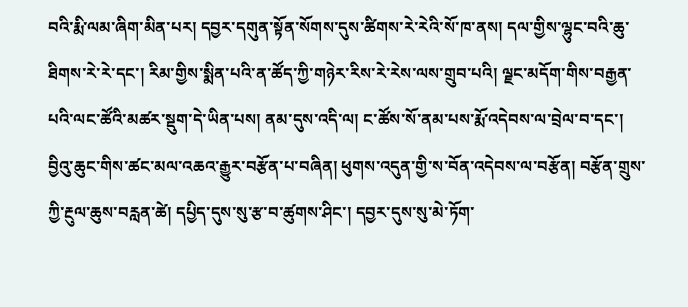བའི་རྨི་ལམ་ཞིག་མིན་པར། དབྱར་དགུན་སྟོན་སོགས་དུས་ཚིགས་རེ་རེའི་སོ་ཁ་ནས། དལ་གྱིས་ལྷུང་བའི་ཆུ་ཐིགས་རེ་རེ་དང་། རིམ་གྱིས་སྨིན་པའི་ན་ཚོད་ཀྱི་གཉེར་རིས་རེ་རེས་ལས་གྲུབ་པའི། ལྗང་མདོག་གིས་བརྒྱན་པའི་ལང་ཚོའི་མཚར་སྡུག་དེ་ཡིན་པས། ནམ་དུས་འདི་ལ། ང་ཚོས་སོ་ནམ་པས་རྨོ་འདེབས་ལ་བྲེལ་བ་དང་། བྱིའུ་ཆུང་གིས་ཚང་མལ་འཆའ་རྒྱུར་བརྩོན་པ་བཞིན། ཕུགས་འདུན་གྱི་ས་བོན་འདེབས་ལ་བརྩོན། བརྩོན་གྲུས་ཀྱི་རྔུལ་ཆུས་བརླན་ཚེ། དཔྱིད་དུས་སུ་རྩ་བ་ཚུགས་ཤིང་། དབྱར་དུས་སུ་མེ་ཏོག་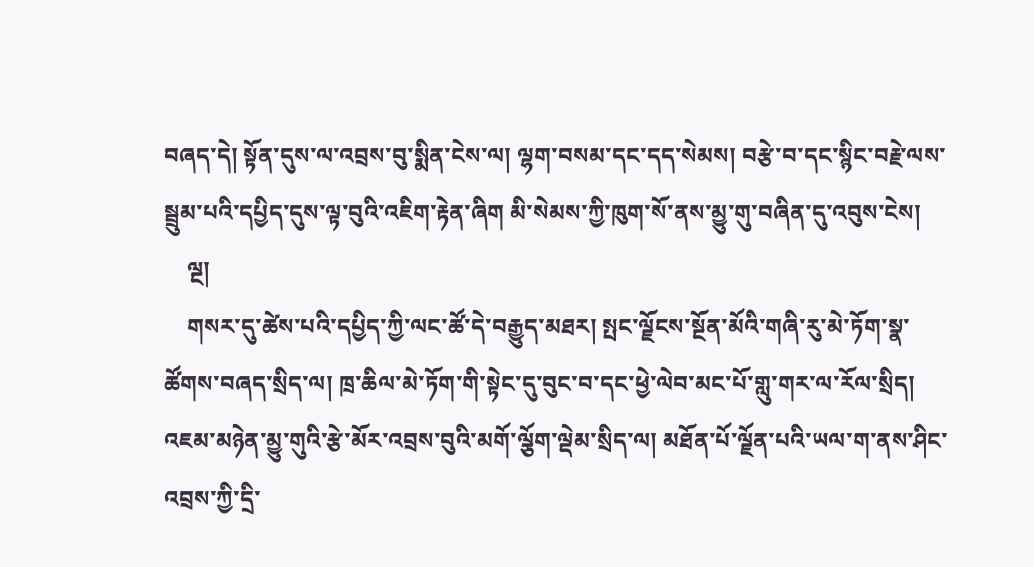བཞད་དེ། སྟོན་དུས་ལ་འབྲས་བུ་སྨིན་ངེས་ལ། ལྷག་བསམ་དང་དད་སེམས། བརྩེ་བ་དང་སྙིང་བརྗེ་ལས་སྦྲུམ་པའི་དཔྱིད་དུས་ལྟ་བུའི་འཇིག་རྟེན་ཞིག མི་སེམས་ཀྱི་ཁུག་སོ་ནས་མྱུ་གུ་བཞིན་དུ་འབུས་ངེས།
    ལྔ།
    གསར་དུ་ཚེས་པའི་དཔྱིད་ཀྱི་ལང་ཚོ་དེ་བརྒྱུད་མཐར། སྤང་ལྗོངས་སྔོན་མོའི་གཞི་རུ་མེ་ཏོག་སྣ་ཚོགས་བཞད་སྲིད་ལ། ཁྲ་ཆིལ་མེ་ཏོག་གི་སྟེང་དུ་བུང་བ་དང་ཕྱེ་ལེབ་མང་པོ་གླུ་གར་ལ་རོལ་སྲིད། འཇམ་མཉེན་མྱུ་གུའི་རྩེ་མོར་འབྲས་བུའི་མགོ་ལྕོག་ལྡེམ་སྲིད་ལ། མཐོན་པོ་ལྗོན་པའི་ཡལ་ག་ནས་ཤིང་འབྲས་ཀྱི་དྲི་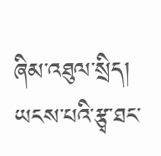ཞིམ་འཐུལ་སྲིད། ཡངས་པའི་རྩྭ་ཐང་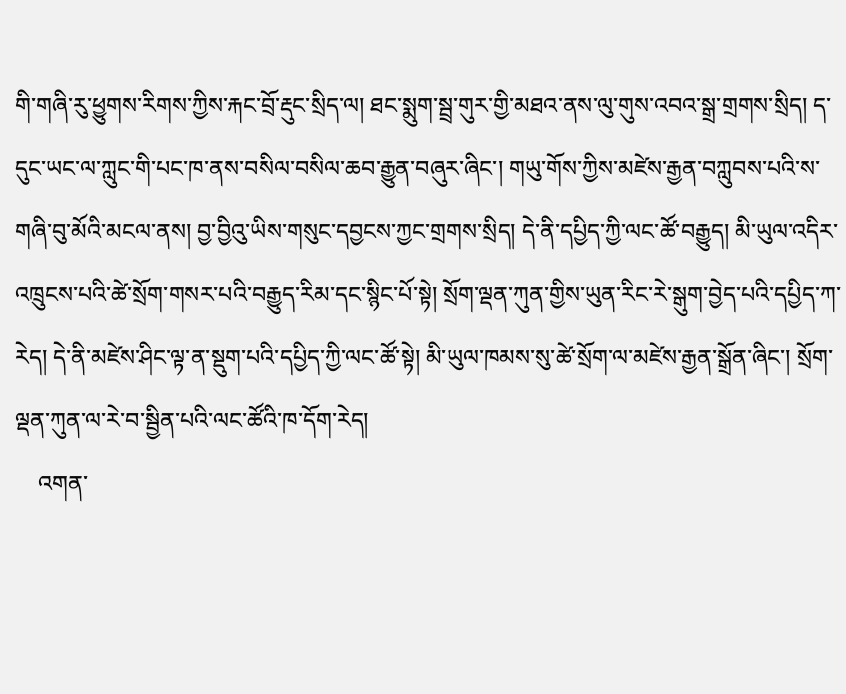གི་གཞི་རུ་ཕྱུགས་རིགས་ཀྱིས་རྐང་བྲོ་རྡུང་སྲིད་ལ། ཐང་སྨུག་སྦྲ་གུར་གྱི་མཐའ་ནས་ལུ་གུས་འབའ་སྒྲ་གྲགས་སྲིད། ད་དུང་ཡང་ལ་ཀླུང་གི་པང་ཁ་ནས་བསིལ་བསིལ་ཆབ་རྒྱུན་བཞུར་ཞིང་། གཡུ་གོས་ཀྱིས་མཛེས་རྒྱན་བཀླུབས་པའི་ས་གཞི་བུ་མོའི་མངལ་ནས། བྱ་བྱིའུ་ཡིས་གསུང་དབྱངས་ཀྱང་གྲགས་སྲིད། དེ་ནི་དཔྱིད་ཀྱི་ལང་ཚོ་བརྒྱུད། མི་ཡུལ་འདིར་འཁྲུངས་པའི་ཚེ་སྲོག་གསར་པའི་བརྒྱུད་རིམ་དང་སྙིང་པོ་སྟེ། སྲོག་ལྡན་ཀུན་གྱིས་ཡུན་རིང་རེ་སྒུག་བྱེད་པའི་དཔྱིད་ཀ་རེད། དེ་ནི་མཛེས་ཤིང་ལྟ་ན་སྡུག་པའི་དཔྱིད་ཀྱི་ལང་ཚོ་སྟེ། མི་ཡུལ་ཁམས་སུ་ཚེ་སྲོག་ལ་མཛེས་རྒྱན་སྒྲོན་ཞིང་། སྲོག་ལྡན་ཀུན་ལ་རེ་བ་སྦྱིན་པའི་ལང་ཚོའི་ཁ་དོག་རེད།
    འགན་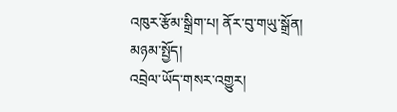འཁུར་རྩོམ་སྒྲིག་པ། ནོར་བུ་གཡུ་སྒྲོན།
མཉམ་སྤྱོད།
འབྲེལ་ཡོད་གསར་འགྱུར།